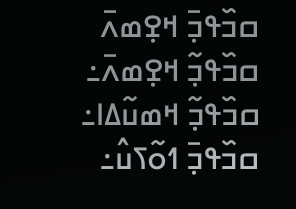ߛߏ߰ߟߏ߲߫ ߞߐ߲ߘߍ߫
ߛߏ߰ߟߏ߲߬ ߞߐ߲ߘߍ߫߸ ߛߏ߰ߟߏ߲߬ ߞߘߎ߬ߡߊ߸ ߛߏ߰ߟߏ߲߫ ߗߋ߬ߖߎ߮߸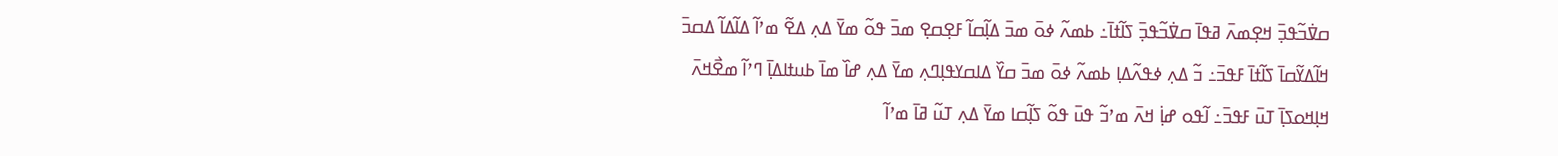ߛߜ߭ߏ߬ߟߏ߲߫ ߞߐ߲ߘߍ߫ ߥߟߊ߫ ߛߜ߭ߏ߬ߟߏ߲߫ ߖߊ߬ߙߊ߫߸ ߕߘߍ߬ ߦߋ߫ ߘߏ߫ ߡߊ߲߬ߛߊ߬ ߓߐ߲ߛߐ߲ ߘߏ߫ ߟߋ߬ ߘߌ߫ ߡߍ߲ ߡߐ߬ ߘߴߊ߬ ߡߊ߬ߡߊ߬ ߡߛߏ߫ ߞߊ߬ߡߌ߬ߛߊ߫ ߖߊ߬ߙߊ߫ ߓߟߏ߫߸ ߏ߬ ߡߍ߲ ߦߟߍ߬ߡߊ߲ ߕߘߍ߬ ߦߋ߫ ߘߏ߫ ߛߌ߰ ߡߊߛߌߟߊ߲ߣߍ߲ ߘߌ߫ ߡߍ߲ ߝߊ߰ ߘߊ߫ ߕߎߙߊߡߊ߲߫ ߣߴߊ߬ ߘߐ߯ߞߍ߫ ߞߊ߲ߞߋߖߊ߲߫ ߠߎ߫ ߓߟߏ߫߸ ߊ߬ߟߋ ߝߊ߲߭ ߞߍ߫ ߘߴߏ߬ ߟߎ߫ ߟߋ߬ ߖߊ߲߬ߛߊ ߘߌ߫ ߡߍ߲ ߠߎ߬ ߥߊ߫ ߘߴߊ߬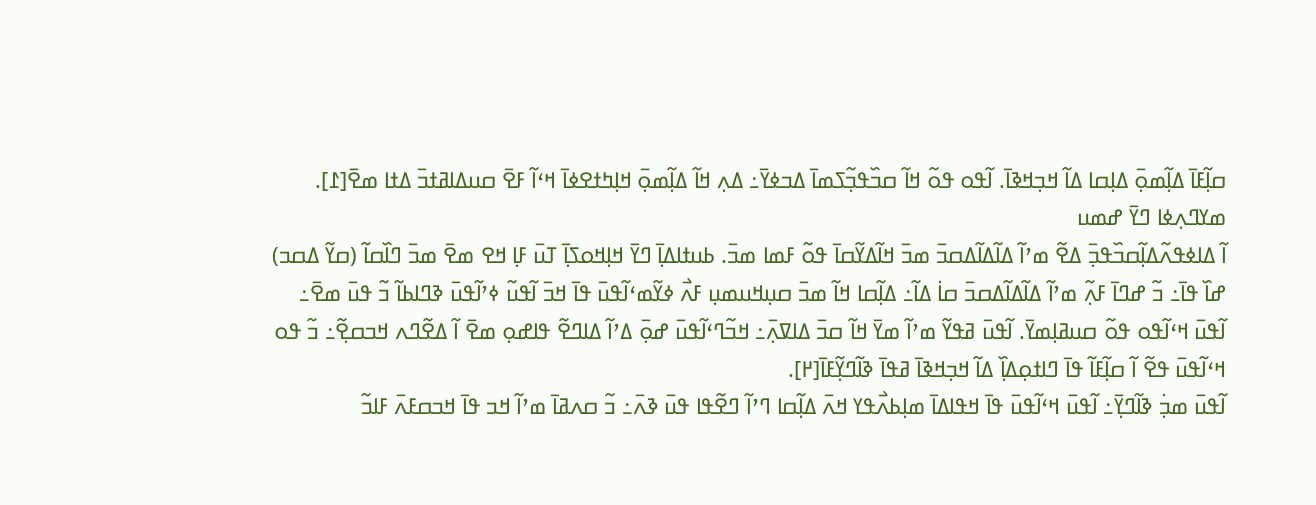ߛߊ߲߬ߓߊ߫ ߡߊ߲߬ߘߋ߲߫ ߡߊ߲ߛߊ ߡߊ߬ ߞߏ߲ߞߢߊ߫. ߊ߬ߟߋ ߟߋ߬ ߞߊ߬ ߛߏ߰ߟߏ߲߬ߖߘߊ߫ ߡߏߦߌ߫߸ ߡߍ߲ ߞߊ߬ ߡߊ߲߬ߘߋ߲߫ ߞߊ߲ߤߙߐߦߊ߫ ߞߵߊ߬ ߓߐ߫ ߛߎߡߊߥߙߏ߫ ߡߙߊ ߘߐ߫[߁].
ߘߌߣߍ߲ߦߊ ߣߌ߫ ߝߘߎ
ߊ߬ ߡߊߦߟߍ߬ߡߊ߲߬ߛߏ߰ߟߏ߲߫ ߡߐ߬ ߘߴߊ߬ ߡߊ߬ߡߊ߬ߡߛߏ߫ ߘߏ߫ ߞߊ߬ߡߌ߬ߛߊ߫ ߟߋ߬ ߓߘߊ ߘߏ߫. ߕߎߙߊߡߊ߲߫ ߣߌ߫ ߞߊ߲ߞߋߖߊ߲߫ ߠߎ߫ ߓߊ߲ ߞߐ ߘߐ߫ ߘߏ߫ ߣߊ߰ߛߊ߬ (ߛߌ߬ ߡߛߏ) ߝߊ߰ ߟߊ߫߸ ߏ߬ ߝߣߊ߫ ߓߍ߲߬ ߘߴߊ߬ ߡߊ߬ߡߊ߬ߡߛߏ߫ ߛߊ߭ ߡߊ߬߸ ߡߊ߲߬ߛߊ ߞߊ߬ ߘߏ߫ ߛߎ߲ߞߎߘߎ߲ ߓߍ߯ ߦߌ߬ߘߵߊ߬ߟߎ߫ ߟߊ߫ ߞߏ߫ ߊ߬ߟߎ߬ ߦߴߊ߬ߟߎ߫ ߢߣߊߕߊ߬ ߏ߬ ߟߎ߫ ߘߐ߫߸ ߊ߬ߟߎ߫ ߞߵߊ߬ߟߋ ߟߋ߬ ߛߎߥߊ߲ߘߌ߫. ߊ߬ߟߎ߫ ߥߟߌ߬ ߘߴߊ߬ ߘߌ߫ ߞߊ߬ ߛߏ߫ ߡߊߜߍ߲߫߸ ߞߏ߬ߣߵߊ߬ߟߎ߫ ߝߋ߲߫ ߡߴߊ߬ ߡߊߣߐ߬ ߟߊߝߋ߲ ߘߐ߫ ߊ߬ ߡߐ߬ߣߍ ߞߏߛߐ߲߬߸ ߏ߬ ߟߋ ߞߵߊ߬ߟߎ߫ ߟߐ߬ ߊ߬ ߛߊ߲߬ߓߊ߬ ߟߊ߫ ߣߊߙߋ߲ߡߊ߲߰ ߡߊ߬ ߞߏ߲ߞߢߊ߫ ߥߟߊ߫ ߢߊ߬ߣߌ߲߬ߓߊ߫[߂].
ߊ߬ߟߎ߫ ߘߏ߲߭ ߢߊ߬ߣߌ߲߫߸ ߊ߬ߟߎ߫ ߞߵߊ߬ߟߎ߫ ߟߊ߫ ߞߟߊߡߊ߫ ߘߊ߲ߕߍ߯ߟߌ ߞߍ߫ ߡߊ߲߬ߛߊ ߣߴߊ߬ ߣߐ߬ߟߊ ߟߎ߫ ߢߍ߫߸ ߏ߬ ߛߍߥߊ߫ ߘߴߊ߬ ߞߏ ߟߊ߫ ߞߏߛߓߍ߫ ߓߊߏ߬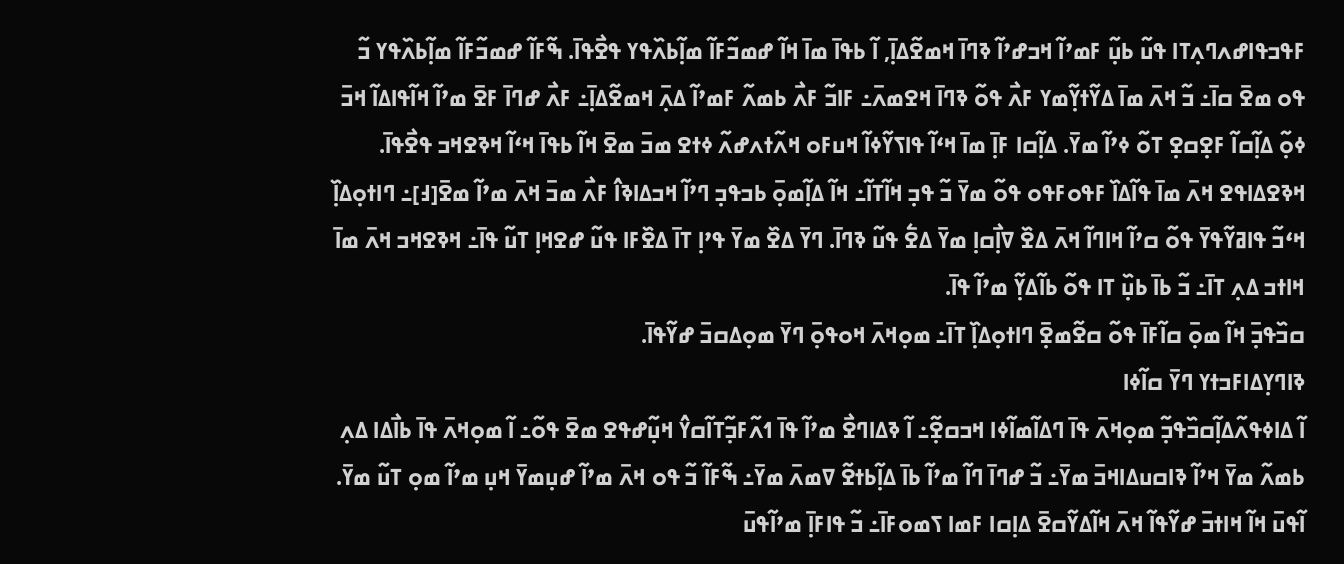ߓߟߏߟߊߝߍߣߍ߲ߠߊ ߟߎ߬ ߕߎ߲߬ ߓߘߴߊ߬ ߞߏߝߴߊ߬ ߢߣߊ߫ ߞߘߐ߬ߡߊ߲߫, ߊ߬ ߕߟߊ߫ ߘߊ߫ ߞߊ߬ ߝߘߏ߬ߓߊ߬ ߘߊ߲߬ߕߍ߰ߟߌ ߟߐ߯ߟߊ߫. ߒ߬ߓߊ߬ ߝߘߏ߬ߓߊ߬ ߘߊ߲߬ߕߍ߰ߟߌ ߏ߬ ߟߋ ߘߐ߫ ߛߊ߫߸ ߏ߬ ߞߍ߫ ߘߊ߫ ߡߌ߬ߙߌ߲߬ߘߌ ߓߍ߯ ߟߋ߬ ߢߣߊ߫ ߞߐߘߍ߫߸ ߓߊߏ߬ ߓߍ߯ ߕߘߍ߬ ߓߘߴߊ߬ ߡߍ߲߫ ߞߘߐ߬ߡߊ߲߫߸ ߓߍ߯ ߝߣߊ߫ ߓߐ߫ ߘߴߊ߬ ߞߊ߬ߟߊߡߊ߬ ߞߏ߫ ߦߋ߲߬ ߡߊ߲߬ߛߊ߬ ߓߐ߲ߛߐ߲ ߠߋ߬ ߦߴߊ߬ ߘߌ߫. ߡߊ߲߬ߛߊ ߓߊ߲߫ ߘߊ߫ ߞߵߊ߬ ߟߊߖߌ߬ߦߊ߬ ߞߎߓߋ ߞߍ߬ߙߍߝߍ߬ ߦߙߐ ߘߏ߫ ߘߐ߫ ߞߊ߬ ߕߟߊ߫ ߞߵߊ߬ ߞߢߐߞߏ ߟߐ߯ߟߊ߫.
ߞߢߐߡߊߟߐ ߞߍ߫ ߘߊ߫ ߟߊ߬ߡߊ߰ ߓߟߋߓߟߋ ߟߋ߬ ߘߌ߫ ߏ߬ ߟߏ߲ ߞߊ߬ߠߊ߬߸ ߞߊ߬ ߡߊ߲߬ߘߋ߲߫ ߕߏߟߏ߲ ߣߴߊ߬ ߞߏߡߊߢߊ߮ ߓߍ߯ ߘߏ߫ ߞߍ߫ ߘߴߊ߬ ߘߐ߫[߃]߸ ߣߊߙߋ߲ߡߊ߲߰ ߞߵߏ߬ ߟߊߥߌ߬ߟߌ߫ ߟߋ߬ ߛߴߊ߬ ߞߊߣߊ߬ ߞߍ߫ ߡߐ߰ ߜߊ߲߯ߛߊ߲ ߘߌ߫ ߡߐ߱ ߟߎ߬ ߢߣߊ߫. ߣߌ߫ ߡߐ߰ ߘߌ߫ ߟߴߊ߲ ߠߊ߫ ߡߐ߰ߓߊ ߟߎ߬ ߝߐߞߊ߲ ߠߎ߬ ߟߊ߫߸ ߞߢߐߞߏ ߞߍ߫ ߘߊ߫ ߞߊߙߏ ߡߍ߲ ߠߊ߫߸ ߏ߬ ߕߊ߫ ߕߎ߲߰ ߠߊ ߟߋ߬ ߕߊ߬ߡߌ߲߬ ߘߴߊ߬ ߟߊ߫.
ߛߏ߰ߟߏ߲߫ ߞߊ߬ ߘߋ߲߫ ߛߊ߬ߓߊ߫ ߟߋ߬ ߛߐ߬ߘߐ߲߫ ߣߊߙߋ߲ߡߊ߲߰ ߠߊ߫߸ ߘߋ߲ߞߍ߫ ߞߋߟߋ߲߫ ߣߌ߫ ߘߋ߲ߡߛߏ߫ ߝߌ߬ߟߊ߫.
ߢߊߣߌ߲ߡߊߓߏߙߌ ߣߌ߫ ߛߊ߬ߦߊ
ߊ߬ ߡߊߦߟߍ߬ߡߊ߲߬ߛߏ߰ߟߏ߲߬ ߘߋ߲ߞߍ߫ ߟߊ߫ ߣߡߊ߬ߘߊ߬ߦߊ ߞߏߛߐ߲߬߸ ߊ߬ ߢߡߊߣߐ߯ ߘߴߊ߬ ߟߊ߫ ߗߍ߬ߓߏ߲߬ߠߊ߬ߛߌ߮ ߞߎ߲߬ߝߟߐ ߘߐ߫ ߟߋ߬߸ ߊ߬ ߘߋ߲ߞߍ߫ ߟߊ߫ ߕߊ߯ߡߊ ߡߍ߲ ߕߘߍ߬ ߘߌ߫ ߞߴߊ߬ ߢߊߛߎߡߊߞߏ߫ ߘߌ߫߸ ߏ߬ ߝߣߊ߫ ߣߊ߬ ߘߴߊ߬ ߕߊ߫ ߡߊ߲߬ߕߙߐ߬ ߜߘߍ߫ ߘߌ߫߸ ߒ߬ߓߊ߬ ߏ߬ ߟߋ ߞߍ߫ ߘߴߊ߬ ߝߎ߲ߘߌ߫ ߞߎ߲ ߘߴߊ߬ ߘߋ߲ ߠߎ߬ ߘߌ߫.
ߊ߬ߟߎ߫ ߞߊ߬ ߞߊߙߏ߫ ߝߌ߬ߟߊ߬ ߞߍ߫ ߞߊ߬ߡߌ߬ߛߐ߫ ߡߊ߲ߛߊ ߓߘߊ ߖߘߋߓߊ߫߸ ߏ߬ ߟߊߓߊ߲߫ ߘߴߊ߬ߟߎ߫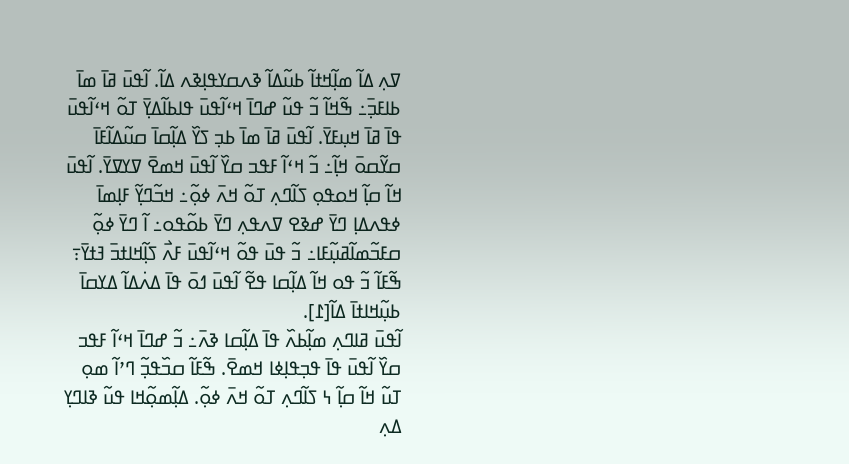ߜߍ߲ ߡߊ߬ ߘߊ߲߬ߞߙߊ߬ ߕߎ߬ߡߊ߬ ߢߍߛߌߟߊ߲ߢߍ ߡߊ߬. ߊ߬ߟߎ߫ ߥߊ߫ ߘߊ߫ ߕߊߓߏ߲߫߸ ߒ߬ߞߊ߬ ߏ߬ ߟߎ߬ ߝߣߊ߫ ߞߵߊ߬ߟߎ߫ ߟߊߕߊ߬ߡߌ߲߫ ߠߋ߬ ߞߵߊ߬ߟߎ߫ ߟߊ߫ ߥߊ߫ ߞߎ߲ߓߌ߫. ߊ߬ߟߎ߫ ߥߊ߫ ߘߊ߫ ߕߏ߲ ߖߌ߰ ߡߊ߲߬ߛߊ߫ ߛߎ߬ߡߊ߬ߓߊ߫ ߛߌ߬ߛߋ߫ ߞߊ߲߬߸ ߏ߬ ߞߵߊ߬ ߓߟߏ ߛߌ߰ ߊ߬ߟߎ߫ ߞߘߐ߫ ߜߌߜߌ߫. ߊ߬ߟߎ߫ ߞߊ߬ ߛߊ߲߬ ߞߋߟߋ߲ ߖߊ߬ߣߍ߲ ߠߋ߬ ߞߍ߫ ߦߋ߲߬߸ ߞߏ߬ߣߌ߲߬ ߓߊ߲ߘߊ߫ ߦߟߍߡߊ߲ ߣߌ߫ ߝߢߐ ߜߍߟߍ߲ ߣߌ߫ ߕߋ߬ߟߋ߸ ߊ߬ ߣߌ߫ ߦߋ߲߬ ߛߓߏ߬ߘߊ߬ߥߎ߲߬ߓߊ߸ ߏ߬ ߟߎ߫ ߟߋ߬ ߞߵߊ߬ߟߎ߫ ߓߍ߯ ߖߊ߲߬ߞߊߙߏ߫ ߔߙߌ߫߹ ߒ߬ߓߊ߬ ߏ߬ ߟߋ ߞߊ߬ ߡߊ߲߬ߛߊ ߟߐ߬ ߊ߬ߟߎ߫ ߗߋ߫ ߟߊ߫ ߡߍ߭ߡߊ߬ ߡߌߛߊ߫ ߕߎ߲߬ߞߊߙߊ߫ ߡߊ߬[߁].
ߊ߬ߟߎ߫ ߥߊߣߍ߲ ߘߊ߲߬ߕߍ߰ ߟߊ߫ ߡߊ߲߬ߛߊ ߢߍ߫߸ ߏ߬ ߝߣߊ߫ ߞߵߊ߬ ߓߟߏ ߛߌ߰ ߊ߬ߟߎ߫ ߟߊ߫ ߟߏ߲ߟߊ߲ߦߊ ߞߘߐ߫. ߒ߬ߓߊ߬ ߛߏ߰ߟߏ߲߬ ߣߴߊ߬ ߘߋ߲ ߠߎ߬ ߞߊ߬ ߛߊ߲߬ ߆ ߖߊ߬ߣߍ߲ ߠߋ߬ ߞߍ߫ ߦߋ߲߬. ߡߊ߲߬ߘߋ߲߬ߞߊ ߟߎ߬ ߢߊߣߌ߲ ߡߍ߲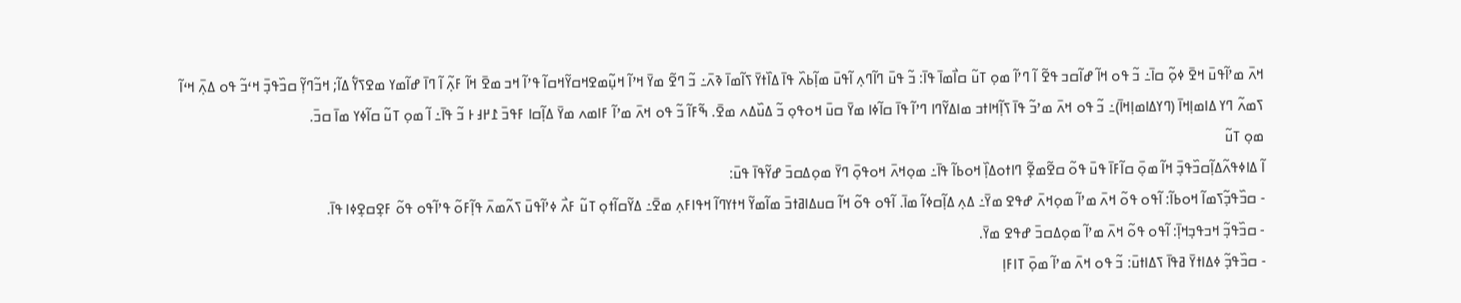ߞߍ߫ ߘߴߊ߬ߟߎ߫ ߞߐ߫ ߦߋ߲߬ ߛߊ߫߸ ߏ߬ ߟߋ ߞߊ߬ ߝߊ߬ߛߏ ߟߐ߬ ߊ߬ ߣߴߊ߬ ߘߋ߲ ߠߎ߬ ߛߊ߯ߘߊ߫ ߟߊ߫: ߏ߬ ߟߎ߫ ߣߊ߬ߣߍ߲ ߊ߬ߟߎ߫ ߘߊ߲߬ߕߍ߰ ߟߊ߫ ߡߊ߰ߙߌ߫ ߖߊ߬ߘߊ߫ ߢߍ߫߸ ߏ߬ ߣߐ߬ ߘߌ߫ ߞߴߊ߬ ߞߎ߲߬ߘߐߞߛߌ߬ߞߛߊ߬ ߟߴߊ߬ ߞߏ ߘߐ߫ ߞߊ߬ ߓߍ߲߬ ߊ߬ ߣߊ߫ ߝߊ߬ߘߌ ߘߐߖߌ߱ ߡߊ߬; ߞߏ߬ߣߌ߲߬ ߛߏ߰ߟߏ߲߫ ߞߵߏ߬ ߟߋ ߡߍ߲߫ ߞߵߊ߬ ߖߘߍ߬ ߣߌ ߡߊߘߊ߲ߞߊ߫ (ߣߌߡߊߘߊ߲ߞߊ߫)߸ ߏ߬ ߟߋ ߞߍ߫ ߘߴߏ߬ ߟߊ߫ ߖߊ߲߬ߞߊߙߏ ߘߊߡߌ߬ߣߊ ߣߴߊ߬ ߟߊ߫ ߛߊ߬ߦߊ ߘߌ߫ ߛߎ߫ ߞߋߟߋ߲ ߏ߬ ߡߎ߰ߡߍ ߘߐ߫. ߒ߬ߓߊ߬ ߏ߬ ߟߋ ߞߍ߫ ߘߴߊ߬ ߓߊߘߍ ߘߌ߫ ߡߊ߲߬ߛߊ ߓߟߏ߫ ߁߂߃߅ ߏ߬ ߟߊ߫߸ ߊ߬ ߘߋ߲ ߠߎ߬ ߛߊ߬ߦߌ ߘߊ߫ ߛߏ߫.
ߘߋ߲ ߠߎ߬
ߊ߬ ߡߊߦߟߍ߬ߡߊ߲߬ߛߏ߰ߟߏ߲߫ ߞߊ߬ ߘߋ߲߫ ߛߊ߬ߓߊ߫ ߟߎ߫ ߟߋ߬ ߛߐ߬ߘߐ߲߬ ߣߊߙߋߡߊ߲߰ ߞߋߕߊ߬ ߟߊ߫߸ ߘߋ߲ߞߍ߫ ߞߋߟߋ߲߫ ߣߌ߫ ߘߋ߲ߡߛߏ߫ ߝߌ߬ߟߊ߫ ߟߎ߫:
- ߛߏ߰ߟߏ߲߬ߖߘߊ߬ ߞߋߕߊ߬: ߊ߬ߟߋ ߟߋ߬ ߞߍ߫ ߘߴߊ߬ ߘߋ߲ߞߍ߫ ߝߟߐ ߘߌ߫߸ ߡߍ߲ ߡߊ߲߬ߛߦߊ߬ ߘߊ߫. ߊ߬ߟߋ ߟߋ߬ ߞߊ߬ ߛߎߡߊߥߙߏ߫ ߘߊ߬ߘߌ߬ ߞߙߌߣߊ߬ ߞߟߊߓߍ߲ ߘߐ߫߸ ߡߌ߬ߛߊ߬ߙߋ߲ ߠߎ߬ ߓߍ߯ ߦߴߊ߬ߟߎ߫ ߖߍ߬ߘߍ߫ ߟߊ߲߬ߓߋ߬ ߟߴߊ߬ߟߋ ߟߋ߬ ߓߐ߲ߛߐ߲ߦߊ ߟߊ߫.
- ߛߏ߰ߟߏ߲߬ ߞߏߟߏ߲ߞߊ߲߫: ߊ߬ߟߋ ߟߋ߬ ߞߍ߫ ߘߴߊ߬ ߘߋ߲ߡߛߏ߫ ߝߟߐ ߘߌ߫.
- ߛߏ߰ߟߏ߲߬ ߦߡߊߙߌ߫ ߥߟߊ߫ ߖߡߊߙߎ߫: ߏ߬ ߟߋ ߞߍ߫ ߘߴߊ߬ ߘߋ߲߫ ߠߊߓߊ߲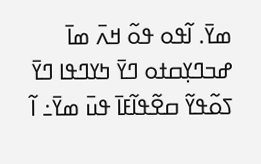ߘߌ߫. ߊ߬ߟߋ ߟߋ߬ ߞߍ߫ ߘߊ߫ ߝߏߣߌ߲ߛߙߋ ߣߌ߫ ߤߌߣߟߊ ߣߌ߫ ߖߋ߬ߟߌ߬ ߛߐ߬ߟߊ߬ߓߊ߫ ߟߎ߫ ߘߌ߫߸ ߊ߬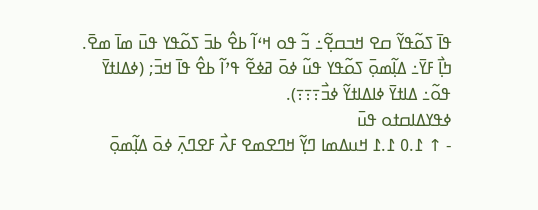ߟߊ߫ ߖߋ߬ߟߌ߬ ߛߐ ߞߏߛߐ߲߬߸ ߏ߬ ߟߋ ߞߵߊ߬ ߕߐ߮ ߕߏ߫ ߖߋ߬ߟߌ ߟߎ߫ ߘߊ߫ ߘߐ߫. ߤߊ߲߯ ߓߌ߫߸ ߡߊ߲߬ߘߋ߲߫ ߖߋ߬ߟߌ ߟߎ߬ ߦߋ߫ ߥߦߐ߬ ߟߴߊ߬ ߕߐ߮ ߟߊ߫ ߞߏ߫; (ߦߡߊߙߌ߫ ߟߋ߬߸ ߡߊߙߌ߫ ߦߊߡߊߙߌ߬ ߦߏ߯߹߹߹).
ߦߟߌߡߊߛߙߋ ߟߎ߫
- ↑ ߁.߀ ߁.߁ ߞߎߡߘߊ ߣߌ߲߬ ߞߣߐߘߐ ߓߍ߯ ߓߐߣߍ߲߫ ߦߋ߫ ߡߊ߲߬ߘߋ߲߫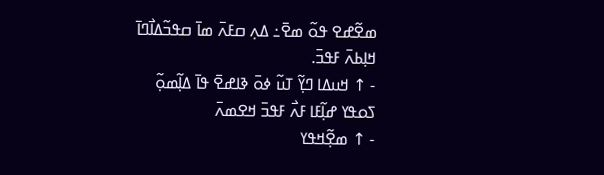ߘߐ߬ߝߐ ߟߋ߬ ߘߐ߫߸ ߡߍ߲ ߛߓߍ߫ ߘߊ߫ ߛߟߏ߬ߡߊ߯ߣߊ߫ ߞߊ߲ߕߍ߫ ߓߟߏ߫.
- ↑ ߞߎߡߊ ߣߌ߲߬ ߠߎ߬ ߦߋ߫ ߢߊߝߐ߫ ߟߊ߫ ߡߊ߲߬ߘߋ߲߬ ߖߋߟߌ ߝߊ߲߬ߓߊ ߓߍ߯ ߓߟߏ߫ ߞߐߘߍ߫
- ↑ ߘߐ߲߬ߞߟߌ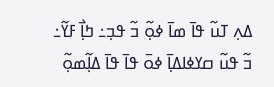ߡߍ߲ ߠߎ߬ ߟߊ߫ ߘߊ߫ ߦߋ߲߬ ߏ߬ ߟߏ߲߸ ߤߊ߲߯ ߓߌ߬߸ ߏ߬ ߟߎ߬ ߛߌߦߊߡߊ߲߫ ߦߋ߫ ߟߊ߫ ߟߊ߫ ߡߊ߲߬ߘߋ߲߬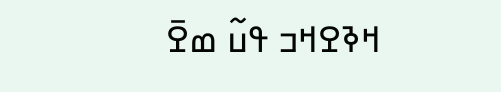ߞߢߐߞߏ ߟߎ߬ ߘߐ߫